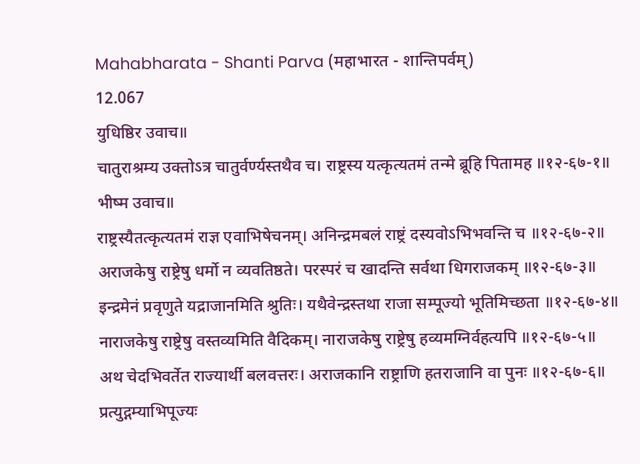Mahabharata - Shanti Parva (महाभारत - शान्तिपर्वम्)
12.067
युधिष्ठिर उवाच॥
चातुराश्रम्य उक्तोऽत्र चातुर्वर्ण्यस्तथैव च। राष्ट्रस्य यत्कृत्यतमं तन्मे ब्रूहि पितामह ॥१२-६७-१॥
भीष्म उवाच॥
राष्ट्रस्यैतत्कृत्यतमं राज्ञ एवाभिषेचनम्। अनिन्द्रमबलं राष्ट्रं दस्यवोऽभिभवन्ति च ॥१२-६७-२॥
अराजकेषु राष्ट्रेषु धर्मो न व्यवतिष्ठते। परस्परं च खादन्ति सर्वथा धिगराजकम् ॥१२-६७-३॥
इन्द्रमेनं प्रवृणुते यद्राजानमिति श्रुतिः। यथैवेन्द्रस्तथा राजा सम्पूज्यो भूतिमिच्छता ॥१२-६७-४॥
नाराजकेषु राष्ट्रेषु वस्तव्यमिति वैदिकम्। नाराजकेषु राष्ट्रेषु हव्यमग्निर्वहत्यपि ॥१२-६७-५॥
अथ चेदभिवर्तेत राज्यार्थी बलवत्तरः। अराजकानि राष्ट्राणि हतराजानि वा पुनः ॥१२-६७-६॥
प्रत्युद्गम्याभिपूज्यः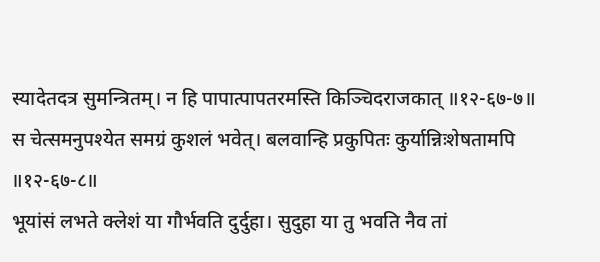स्यादेतदत्र सुमन्त्रितम्। न हि पापात्पापतरमस्ति किञ्चिदराजकात् ॥१२-६७-७॥
स चेत्समनुपश्येत समग्रं कुशलं भवेत्। बलवान्हि प्रकुपितः कुर्यान्निःशेषतामपि ॥१२-६७-८॥
भूयांसं लभते क्लेशं या गौर्भवति दुर्दुहा। सुदुहा या तु भवति नैव तां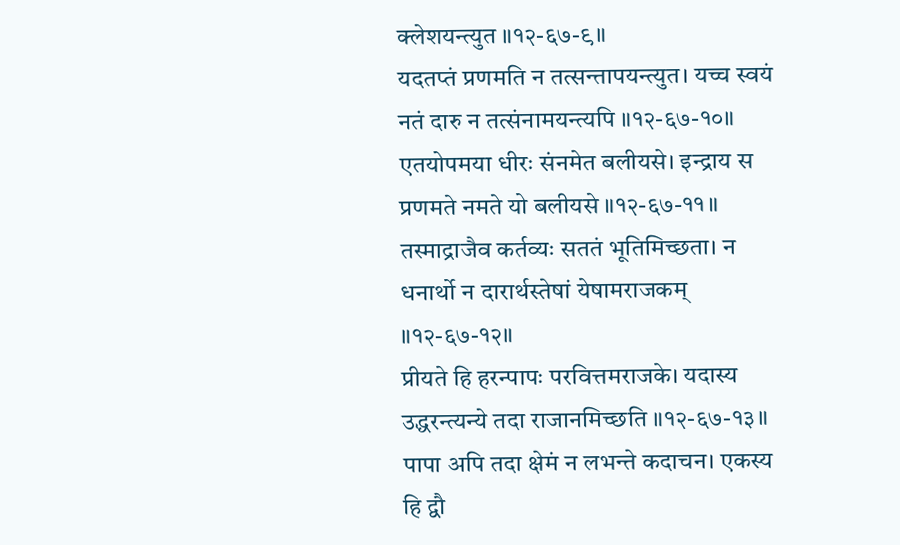क्लेशयन्त्युत ॥१२-६७-९॥
यदतप्तं प्रणमति न तत्सन्तापयन्त्युत। यच्च स्वयं नतं दारु न तत्संनामयन्त्यपि ॥१२-६७-१०॥
एतयोपमया धीरः संनमेत बलीयसे। इन्द्राय स प्रणमते नमते यो बलीयसे ॥१२-६७-११॥
तस्माद्राजैव कर्तव्यः सततं भूतिमिच्छता। न धनार्थो न दारार्थस्तेषां येषामराजकम् ॥१२-६७-१२॥
प्रीयते हि हरन्पापः परवित्तमराजके। यदास्य उद्धरन्त्यन्ये तदा राजानमिच्छति ॥१२-६७-१३॥
पापा अपि तदा क्षेमं न लभन्ते कदाचन। एकस्य हि द्वौ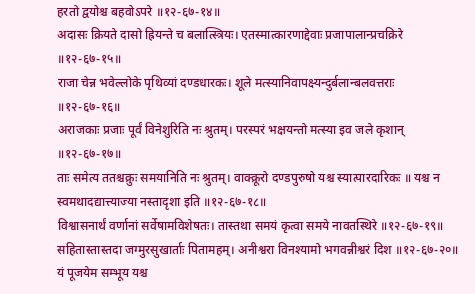हरतो द्वयोश्च बहवोऽपरे ॥१२-६७-१४॥
अदासः क्रियते दासो ह्रियन्ते च बलात्स्त्रियः। एतस्मात्कारणाद्देवाः प्रजापालान्प्रचक्रिरे ॥१२-६७-१५॥
राजा चेन्न भवेल्लोके पृथिव्यां दण्डधारकः। शूले मत्स्यानिवापक्ष्यन्दुर्बलान्बलवत्तराः ॥१२-६७-१६॥
अराजकाः प्रजाः पूर्वं विनेशुरिति नः श्रुतम्। परस्परं भक्षयन्तो मत्स्या इव जले कृशान् ॥१२-६७-१७॥
ताः समेत्य ततश्चक्रुः समयानिति नः श्रुतम्। वाक्क्रूरो दण्डपुरुषो यश्च स्यात्पारदारिकः ॥ यश्च न स्वमथादद्यात्त्याज्या नस्तादृशा इति ॥१२-६७-१८॥
विश्वासनार्थं वर्णानां सर्वेषामविशेषतः। तास्तथा समयं कृत्वा समये नावतस्थिरे ॥१२-६७-१९॥
सहितास्तास्तदा जग्मुरसुखार्ताः पितामहम्। अनीश्वरा विनश्यामो भगवन्नीश्वरं दिश ॥१२-६७-२०॥
यं पूजयेम सम्भूय यश्च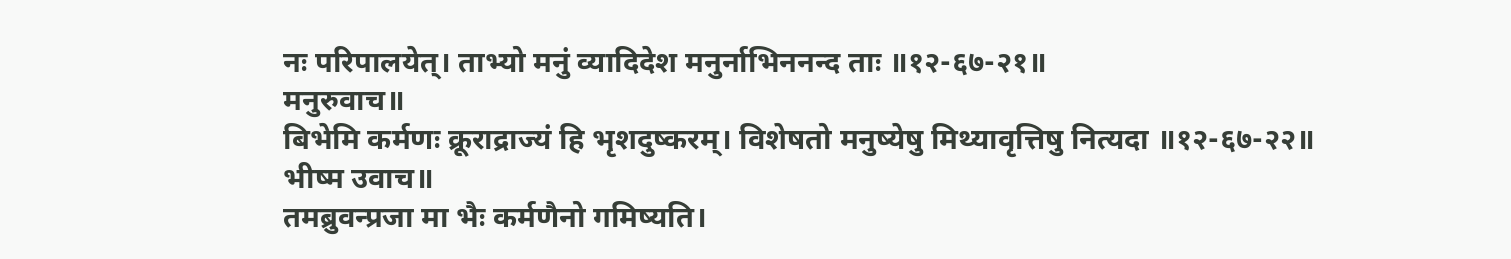नः परिपालयेत्। ताभ्यो मनुं व्यादिदेश मनुर्नाभिननन्द ताः ॥१२-६७-२१॥
मनुरुवाच॥
बिभेमि कर्मणः क्रूराद्राज्यं हि भृशदुष्करम्। विशेषतो मनुष्येषु मिथ्यावृत्तिषु नित्यदा ॥१२-६७-२२॥
भीष्म उवाच॥
तमब्रुवन्प्रजा मा भैः कर्मणैनो गमिष्यति।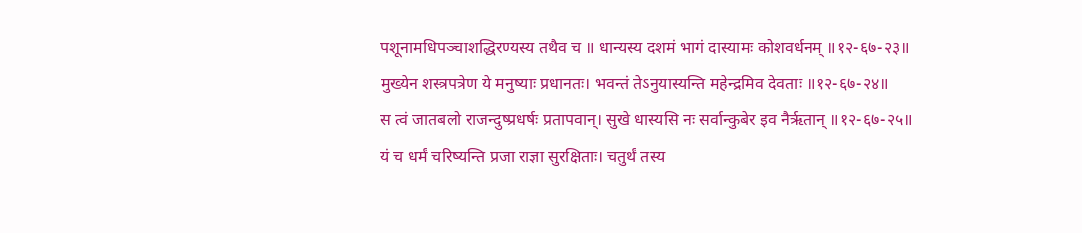पशूनामधिपञ्चाशद्धिरण्यस्य तथैव च ॥ धान्यस्य दशमं भागं दास्यामः कोशवर्धनम् ॥१२-६७-२३॥
मुख्येन शस्त्रपत्रेण ये मनुष्याः प्रधानतः। भवन्तं तेऽनुयास्यन्ति महेन्द्रमिव देवताः ॥१२-६७-२४॥
स त्वं जातबलो राजन्दुष्प्रधर्षः प्रतापवान्। सुखे धास्यसि नः सर्वान्कुबेर इव नैरृतान् ॥१२-६७-२५॥
यं च धर्मं चरिष्यन्ति प्रजा राज्ञा सुरक्षिताः। चतुर्थं तस्य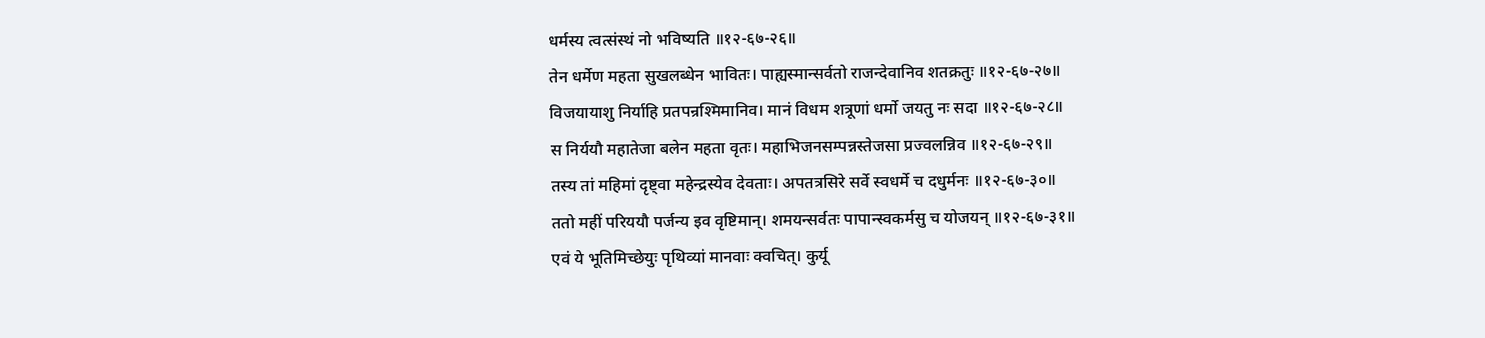धर्मस्य त्वत्संस्थं नो भविष्यति ॥१२-६७-२६॥
तेन धर्मेण महता सुखलब्धेन भावितः। पाह्यस्मान्सर्वतो राजन्देवानिव शतक्रतुः ॥१२-६७-२७॥
विजयायाशु निर्याहि प्रतपन्रश्मिमानिव। मानं विधम शत्रूणां धर्मो जयतु नः सदा ॥१२-६७-२८॥
स निर्ययौ महातेजा बलेन महता वृतः। महाभिजनसम्पन्नस्तेजसा प्रज्वलन्निव ॥१२-६७-२९॥
तस्य तां महिमां दृष्ट्वा महेन्द्रस्येव देवताः। अपतत्रसिरे सर्वे स्वधर्मे च दधुर्मनः ॥१२-६७-३०॥
ततो महीं परिययौ पर्जन्य इव वृष्टिमान्। शमयन्सर्वतः पापान्स्वकर्मसु च योजयन् ॥१२-६७-३१॥
एवं ये भूतिमिच्छेयुः पृथिव्यां मानवाः क्वचित्। कुर्यू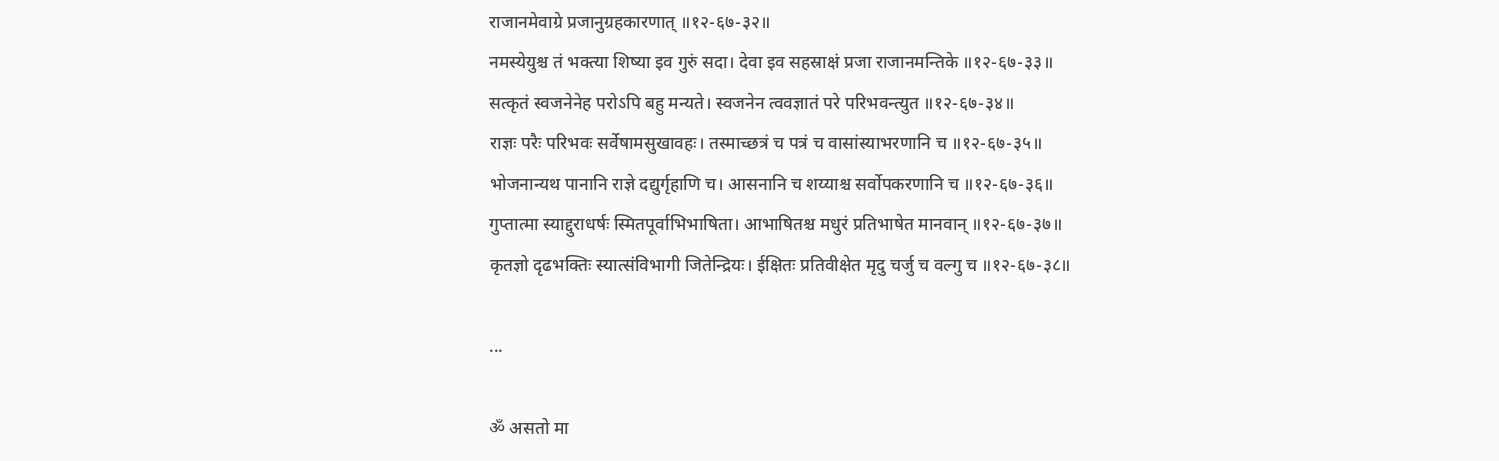राजानमेवाग्रे प्रजानुग्रहकारणात् ॥१२-६७-३२॥
नमस्येयुश्च तं भक्त्या शिष्या इव गुरुं सदा। देवा इव सहस्राक्षं प्रजा राजानमन्तिके ॥१२-६७-३३॥
सत्कृतं स्वजनेनेह परोऽपि बहु मन्यते। स्वजनेन त्ववज्ञातं परे परिभवन्त्युत ॥१२-६७-३४॥
राज्ञः परैः परिभवः सर्वेषामसुखावहः। तस्माच्छत्रं च पत्रं च वासांस्याभरणानि च ॥१२-६७-३५॥
भोजनान्यथ पानानि राज्ञे दद्युर्गृहाणि च। आसनानि च शय्याश्च सर्वोपकरणानि च ॥१२-६७-३६॥
गुप्तात्मा स्याद्दुराधर्षः स्मितपूर्वाभिभाषिता। आभाषितश्च मधुरं प्रतिभाषेत मानवान् ॥१२-६७-३७॥
कृतज्ञो दृढभक्तिः स्यात्संविभागी जितेन्द्रियः। ईक्षितः प्रतिवीक्षेत मृदु चर्जु च वल्गु च ॥१२-६७-३८॥

...

ॐ असतो मा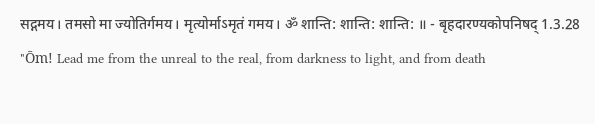सद्गमय। तमसो मा ज्योतिर्गमय। मृत्योर्माऽमृतं गमय। ॐ शान्ति: शान्ति: शान्ति: ॥ - बृहदारण्यकोपनिषद् 1.3.28
"Ōm! Lead me from the unreal to the real, from darkness to light, and from death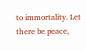to immortality. Let there be peace,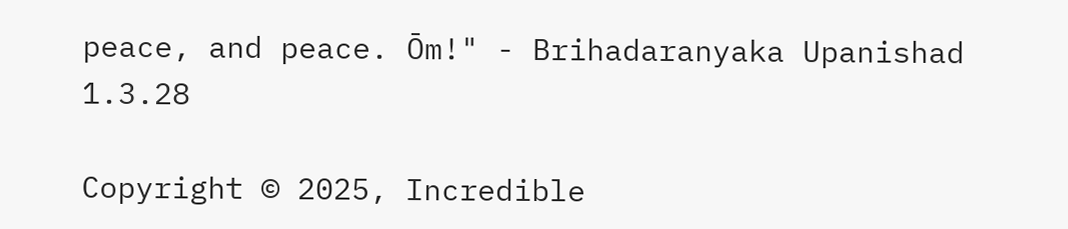peace, and peace. Ōm!" - Brihadaranyaka Upanishad 1.3.28

Copyright © 2025, Incredible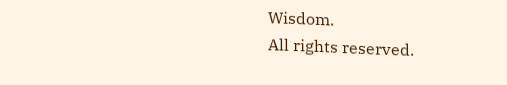Wisdom.
All rights reserved.